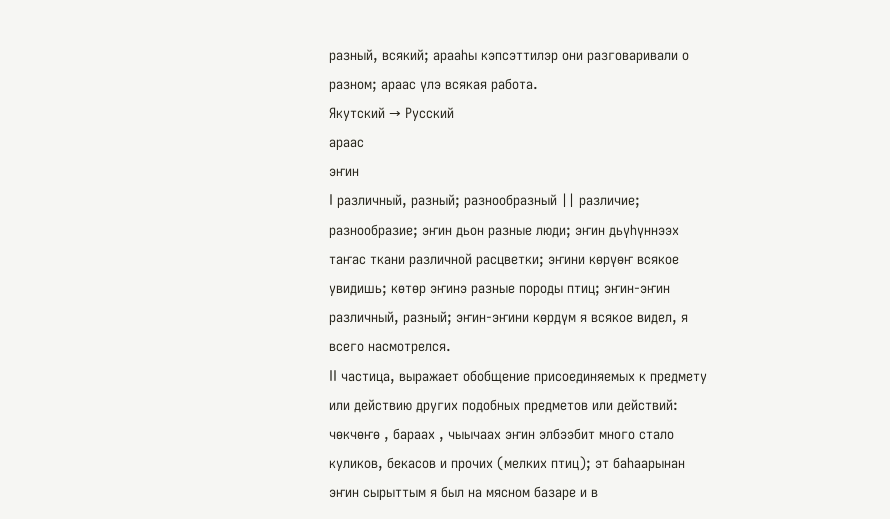разный, всякий; арааһы кэпсэттилэр они разговаривали о разном; араас үлэ всякая работа.
Якутский → Русский
араас
эҥин
I различный, разный; разнообразный || различие; разнообразие; эҥин дьон разные люди; эҥин дьүһүннээх таҥас ткани различной расцветки; эҥини көрүөҥ всякое увидишь; көтөр эҥинэ разные породы птиц; эҥин-эҥин различный, разный; эҥин-эҥини көрдүм я всякое видел, я всего насмотрелся.
II частица, выражает обобщение присоединяемых к предмету или действию других подобных предметов или действий: чөкчөҥө , бараах , чыычаах эҥин элбээбит много стало куликов, бекасов и прочих (мелких птиц); эт баһаарынан эҥин сырыттым я был на мясном базаре и в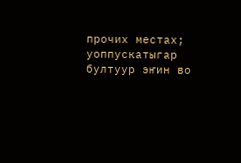прочих местах; уоппускатыгар бултуур эҥин во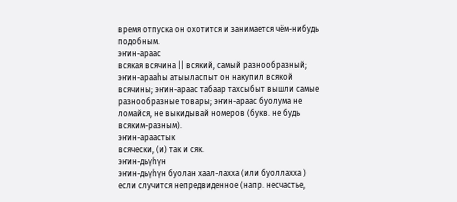время отпуска он охотится и занимается чём-нибудь подобным.
эҥин-араас
всякая всячина || всякий, самый разнообразный; эҥин-арааһы атыыласпыт он накупил всякой всячины; эҥин-араас табаар тахсыбыт вышли самые разнообразные товары; эҥин-араас буолума не ломайся, не выкидывай номеров (букв. не будь всяким-разным).
эҥин-араастык
всячески, (и) так и сяк.
эҥин-дьүһүн
эҥин-дьүһүн буолан хаал-лахха (или буоллахха ) если случится непредвиденное (напр. несчастье,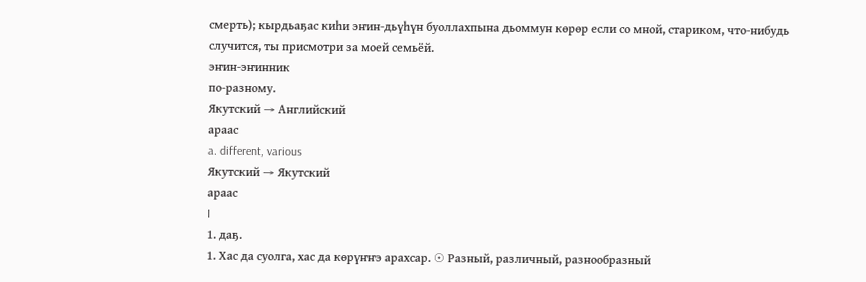смерть); кырдьаҕас киһи эҥин-дьүһүн буоллахпына дьоммун көрөр если со мной, стариком, что-нибудь случится, ты присмотри за моей семьёй.
эҥин-эҥинник
по-разному.
Якутский → Английский
араас
a. different, various
Якутский → Якутский
араас
I
1. даҕ.
1. Хас да суолга, хас да көрүҥҥэ арахсар. ☉ Разный, различный, разнообразный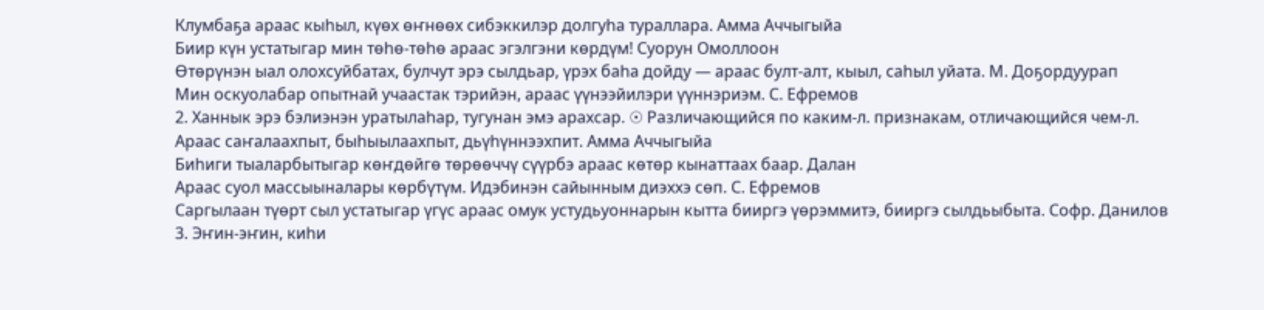Клумбаҕа араас кыһыл, күөх өҥнөөх сибэккилэр долгуһа тураллара. Амма Аччыгыйа
Биир күн устатыгар мин төһө-төһө араас эгэлгэни көрдүм! Суорун Омоллоон
Өтөрүнэн ыал олохсуйбатах, булчут эрэ сылдьар, үрэх баһа дойду — араас булт-алт, кыыл, саһыл уйата. М. Доҕордуурап
Мин оскуолабар опытнай учаастак тэрийэн, араас үүнээйилэри үүннэриэм. С. Ефремов
2. Ханнык эрэ бэлиэнэн уратылаһар, тугунан эмэ арахсар. ☉ Различающийся по каким-л. признакам, отличающийся чем-л.
Араас саҥалаахпыт, быһыылаахпыт, дьүһүннээхпит. Амма Аччыгыйа
Биһиги тыаларбытыгар көҥдөйгө төрөөччү сүүрбэ араас көтөр кынаттаах баар. Далан
Араас суол массыыналары көрбүтүм. Идэбинэн сайынным диэххэ сөп. С. Ефремов
Саргылаан түөрт сыл устатыгар үгүс араас омук устудьуоннарын кытта бииргэ үөрэммитэ, бииргэ сылдьыбыта. Софр. Данилов
3. Эҥин-эҥин, киһи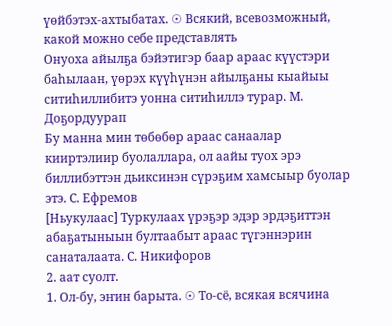үөйбэтэх-ахтыбатах. ☉ Всякий, всевозможный, какой можно себе представлять
Онуоха айылҕа бэйэтигэр баар араас күүстэри баһылаан, үөрэх күүһүнэн айылҕаны кыайыы ситиһиллибитэ уонна ситиһиллэ турар. М. Доҕордуурап
Бу манна мин төбөбөр араас санаалар кииртэлиир буолаллара, ол аайы туох эрэ биллибэттэн дьиксинэн сүрэҕим хамсыыр буолар этэ. С. Ефремов
[Ньукулаас] Туркулаах үрэҕэр эдэр эрдэҕиттэн абаҕатыныын бултаабыт араас түгэннэрин санаталаата. С. Никифоров
2. аат суолт.
1. Ол-бу, эҥин барыта. ☉ То-сё, всякая всячина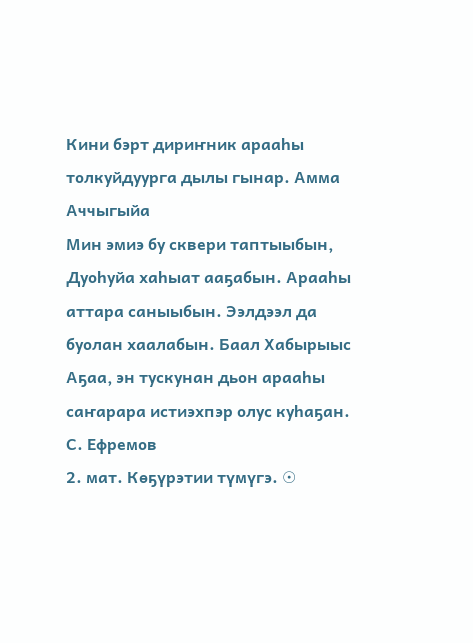Кини бэрт дириҥник арааһы толкуйдуурга дылы гынар. Амма Аччыгыйа
Мин эмиэ бу сквери таптыыбын, Дуоһуйа хаһыат ааҕабын. Арааһы аттара саныыбын. Ээлдээл да буолан хаалабын. Баал Хабырыыс
Аҕаа, эн тускунан дьон арааһы саҥарара истиэхпэр олус куһаҕан. С. Ефремов
2. мат. Көҕүрэтии түмүгэ. ☉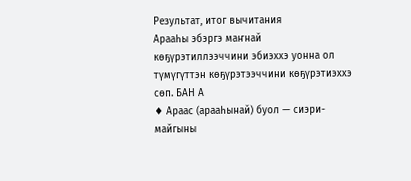Результат, итог вычитания
Арааһы эбэргэ маҥнай көҕүрэтиллээччини эбиэххэ уонна ол түмүгүттэн көҕүрэтээччини көҕүрэтиэххэ сөп. БАН А
♦ Араас (арааһынай) буол — сиэри-майгыны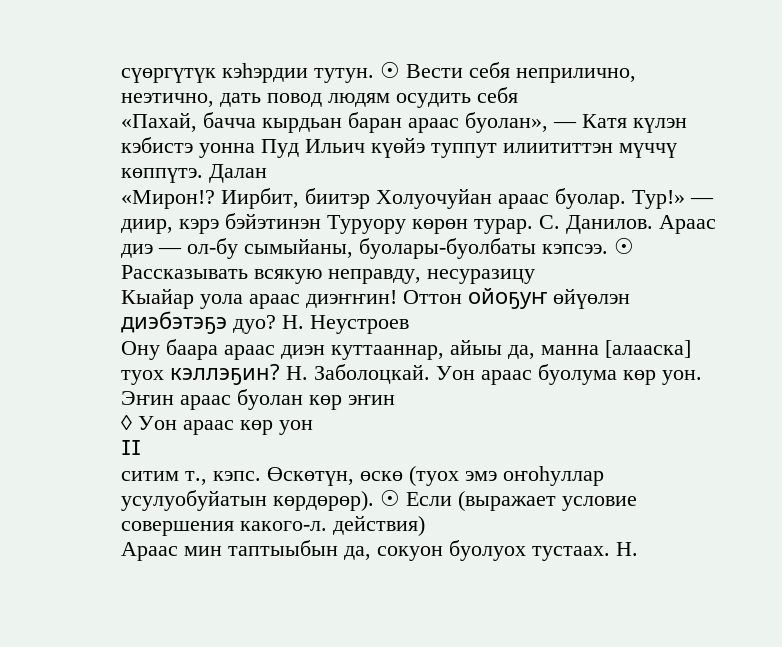сүөргүтүк кэһэрдии тутун. ☉ Вести себя неприлично, неэтично, дать повод людям осудить себя
«Пахай, бачча кырдьан баран араас буолан», — Катя күлэн кэбистэ уонна Пуд Ильич күөйэ туппут илиититтэн мүччү көппүтэ. Далан
«Мирон!? Иирбит, биитэр Холуочуйан араас буолар. Тур!» — диир, кэрэ бэйэтинэн Туруору көрөн турар. С. Данилов. Араас диэ — ол-бу сымыйаны, буолары-буолбаты кэпсээ. ☉ Рассказывать всякую неправду, несуразицу
Кыайар уола араас диэҥҥин! Оттон ойоҕуҥ өйүөлэн диэбэтэҕэ дуо? Н. Неустроев
Ону баара араас диэн куттааннар, айыы да, манна [алааска] туох кэллэҕин? Н. Заболоцкай. Уон араас буолума көр уон. Эҥин араас буолан көр эҥин
◊ Уон араас көр уон
II
ситим т., кэпс. Өскөтүн, өскө (туох эмэ оҥоһуллар усулуобуйатын көрдөрөр). ☉ Если (выражает условие совершения какого-л. действия)
Араас мин таптыыбын да, сокуон буолуох тустаах. Н.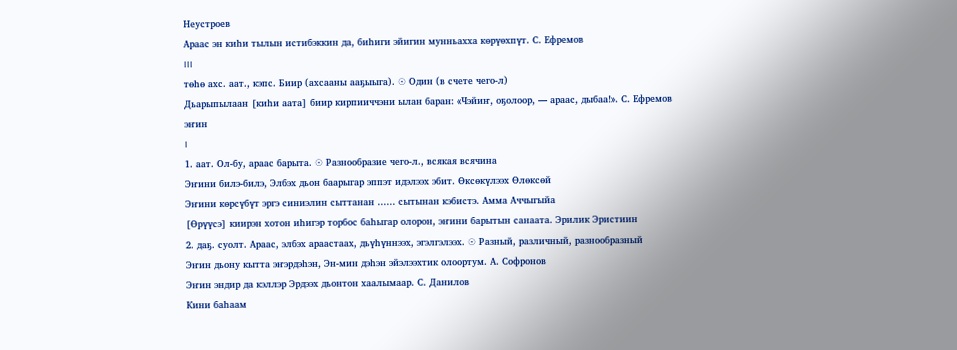Неустроев
Араас эн киһи тылын истибэккин да, биһиги эйигин мунньахха көрүөхпүт. С. Ефремов
III
төһө ахс. аат., кэпс. Биир (ахсааны ааҕыыга). ☉ Один (в счете чего-л)
Дьарыпылаан [киһи аата] биир кирпииччэни ылан баран: «Чэйиҥ, оҕолоор, — араас, дыбаа!». С. Ефремов
эҥин
I
1. аат. Ол-бу, араас барыта. ☉ Разнообразие чего-л., всякая всячина
Эҥини билэ-билэ, Элбэх дьон баарыгар эппэт идэлээх эбит. Өксөкүлээх Өлөксөй
Эҥини көрсүбүт эргэ синиэлин сыттанан …… сытынан кэбистэ. Амма Аччыгыйа
[Өрүүсэ] киирэн хотон иһигэр торбос баһыгар олорон, эҥини барытын санаата. Эрилик Эристиин
2. даҕ. суолт. Араас, элбэх араастаах, дьүһүннээх, эгэлгэлээх. ☉ Разный, различный, разнообразный
Эҥин дьону кытта эҥэрдэһэн, Эн-мин дэһэн эйэлээхтик олоортум. А. Софронов
Эҥин эндир да кэллэр Эрдээх дьонтон хаалымаар. С. Данилов
Кини баһаам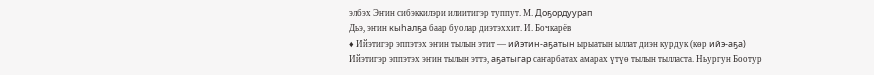элбэх Эҥин сибэккилэри илиитигэр туппут. М. Доҕордуурап
Дьэ, эҥин кыһалҕа баар буолар диэтэххит. И. Бочкарёв
♦ Ийэтигэр эппэтэх эҥин тылын этит — ийэтин-аҕатын ырыатын ыллат диэн курдук (көр ийэ-аҕа)
Ийэтигэр эппэтэх эҥин тылын эттэ, аҕатыгар саҥарбатах амарах үтүө тылын тылласта. Ньургун Боотур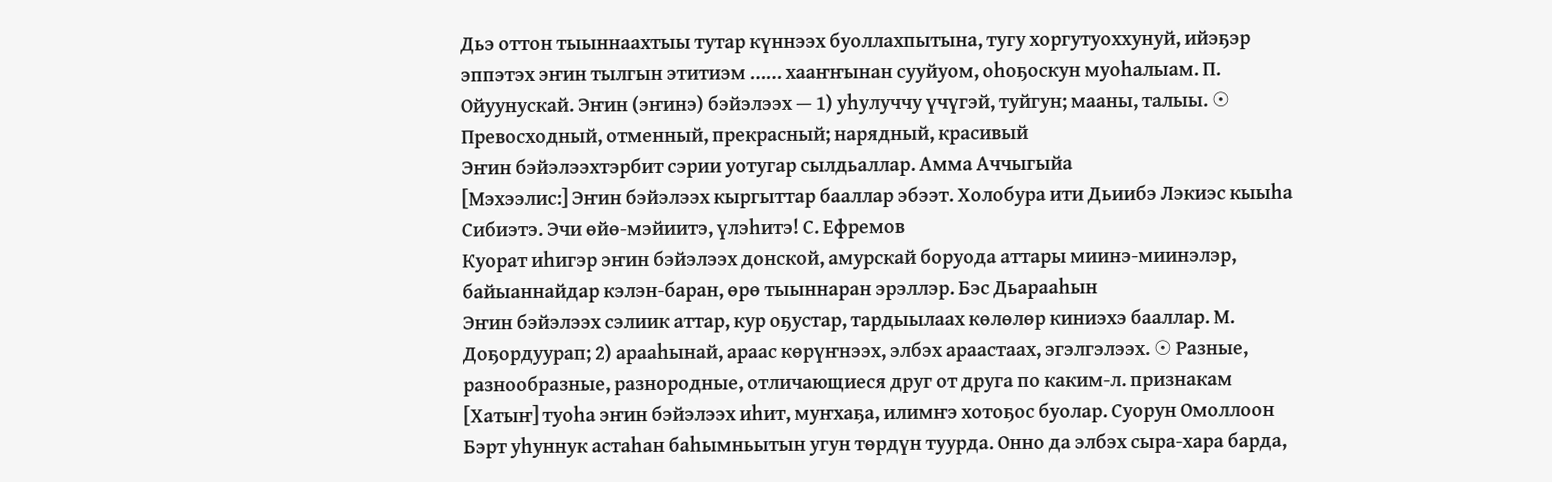Дьэ оттон тыыннаахтыы тутар күннээх буоллахпытына, тугу хоргутуоххунуй, ийэҕэр эппэтэх эҥин тылгын этитиэм …… хааҥҥынан сууйуом, оһоҕоскун муоһалыам. П. Ойуунускай. Эҥин (эҥинэ) бэйэлээх — 1) уһулуччу үчүгэй, туйгун; мааны, талыы. ☉ Превосходный, отменный, прекрасный; нарядный, красивый
Эҥин бэйэлээхтэрбит сэрии уотугар сылдьаллар. Амма Аччыгыйа
[Мэхээлис:] Эҥин бэйэлээх кыргыттар бааллар эбээт. Холобура ити Дьиибэ Лэкиэс кыыһа Сибиэтэ. Эчи өйө-мэйиитэ, үлэһитэ! С. Ефремов
Куорат иһигэр эҥин бэйэлээх донской, амурскай боруода аттары миинэ-миинэлэр, байыаннайдар кэлэн-баран, өрө тыыннаран эрэллэр. Бэс Дьарааһын
Эҥин бэйэлээх сэлиик аттар, кур оҕустар, тардыылаах көлөлөр киниэхэ бааллар. М. Доҕордуурап; 2) арааһынай, араас көрүҥнээх, элбэх араастаах, эгэлгэлээх. ☉ Разные, разнообразные, разнородные, отличающиеся друг от друга по каким-л. признакам
[Хатыҥ] туоһа эҥин бэйэлээх иһит, муҥхаҕа, илимҥэ хотоҕос буолар. Суорун Омоллоон
Бэрт уһуннук астаһан баһымньытын угун төрдүн туурда. Онно да элбэх сыра-хара барда,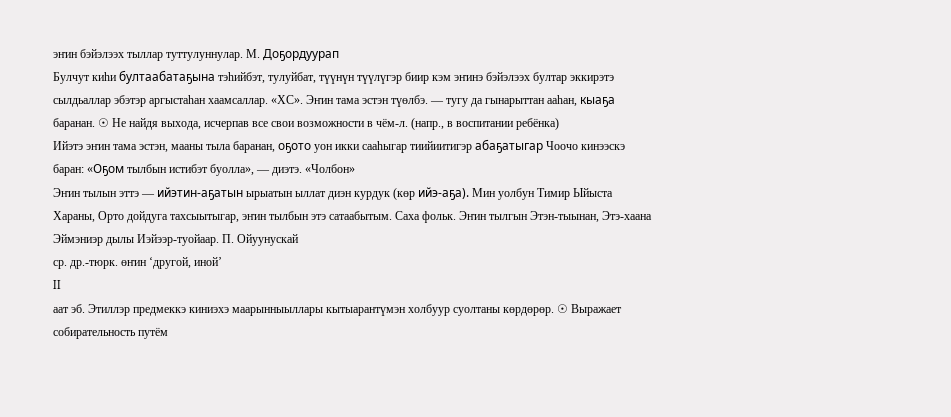эҥин бэйэлээх тыллар туттулуннулар. М. Доҕордуурап
Булчут киһи бултаабатаҕына тэһийбэт, тулуйбат, түүнүн түүлүгэр биир кэм эҥинэ бэйэлээх бултар эккирэтэ сылдьаллар эбэтэр аргыстаһан хаамсаллар. «ХС». Эҥин тама эстэн түөлбэ. — тугу да гынарыттан ааһан, кыаҕа баранан. ☉ Не найдя выхода, исчерпав все свои возможности в чём-л. (напр., в воспитании ребёнка)
Ийэтэ эҥин тама эстэн, мааны тыла баранан, оҕото уон икки сааһыгар тиийиитигэр абаҕатыгар Чоочо кинээскэ баран: «Оҕом тылбын истибэт буолла», — диэтэ. «Чолбон»
Эҥин тылын эттэ — ийэтин-аҕатын ырыатын ыллат диэн курдук (көр ийэ-аҕа). Мин уолбун Тимир Ыйыста Хараны, Орто дойдуга тахсыытыгар, эҥин тылбын этэ сатаабытым. Саха фольк. Эҥин тылгын Этэн-тыынан, Этэ-хаана Эймэниэр дылы Иэйээр-туойаар. П. Ойуунускай
ср. др.-тюрк. өҥин ‘другой, иной’
II
аат эб. Этиллэр предмеккэ киниэхэ маарынныыллары кытыарантүмэн холбуур суолтаны көрдөрөр. ☉ Выражает собирательность путём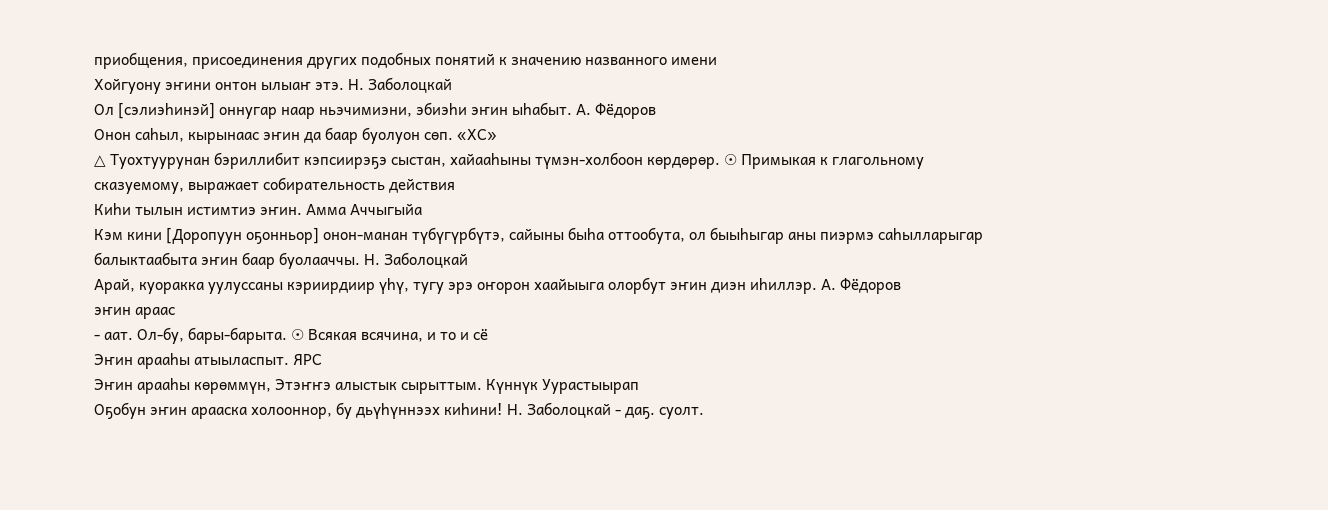приобщения, присоединения других подобных понятий к значению названного имени
Хойгуону эҥини онтон ылыаҥ этэ. Н. Заболоцкай
Ол [сэлиэһинэй] оннугар наар ньэчимиэни, эбиэһи эҥин ыһабыт. А. Фёдоров
Онон саһыл, кырынаас эҥин да баар буолуон сөп. «ХС»
△ Туохтуурунан бэриллибит кэпсиирэҕэ сыстан, хайааһыны түмэн-холбоон көрдөрөр. ☉ Примыкая к глагольному сказуемому, выражает собирательность действия
Киһи тылын истимтиэ эҥин. Амма Аччыгыйа
Кэм кини [Доропуун оҕонньор] онон-манан түбүгүрбүтэ, сайыны быһа оттообута, ол быыһыгар аны пиэрмэ саһылларыгар балыктаабыта эҥин баар буолааччы. Н. Заболоцкай
Арай, куоракка уулуссаны кэриирдиир үһү, тугу эрэ оҥорон хаайыыга олорбут эҥин диэн иһиллэр. А. Фёдоров
эҥин араас
- аат. Ол-бу, бары-барыта. ☉ Всякая всячина, и то и сё
Эҥин арааһы атыыласпыт. ЯРС
Эҥин арааһы көрөммүн, Этэҥҥэ алыстык сырыттым. Күннүк Уурастыырап
Оҕобун эҥин арааска холооннор, бу дьүһүннээх киһини! Н. Заболоцкай - даҕ. суолт.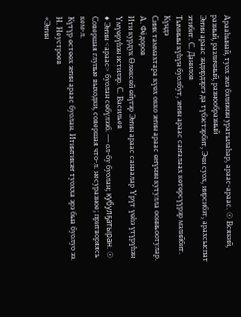Арааһынай, туох эмэ бэлиэнэн уратылаһар, араас-араас. ☉ Всякий, разный, различный, разнообразный
Эҥин араас эндирдэргэ да түбэстэрбит, Эчи суох, иирсибэт, арахсыспат этибит. С. Данилов
Тымныы күһүн буолбут, эҥин араас саҥалаах көтөрсүүрэр мэлийбит. Күндэ
Сиик таммахтара күөх окко эҥин араас өҥүнэн кутулла оонньоотулар. А. Фёдоров
Ити курдук Өлөксөй өйүгэр Эҥин араас санаалар Үрүт үөһэ үтүрүһэн Үмүөрүһэн истилэр. С. Васильев
♦ Эҥин <араас> буолан сөбүлээб. — ол-бу буолан; кубулҕатыран. ☉ Совершая глупые выходки, совершая что-л. несуразное; притворяясь кем-л.
Күтүр өстөөх эҥин араас буолан. Итинтикэҥ туохха эрэ быа буолуо ээ. Н. Неустроев
«Эҥин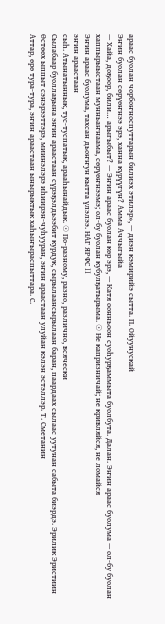араас буолан чорбоҥноспуттарын билиэх этилэр», — диэн кэмирийэ сытта. П. Ойуунускай
Эҥин буолан сөрүөҥнээ эрэ, ханна күрүүгүн? Амма Аччыгыйа
— Хайа, доҕоор, били… арыгыбыт? — Эҥин араас буолан көр эрэ, — Катя оонньоон суоһурҕаммыта буолбута. Далан. Эҥин араас буолума — ол-бу буолан хаппырыыстаан мунньаҥнаама, сөрүөҥнээмэ; ол-бу буолан кубулҕатырыма. ☉ Не капризничай; не кривляйся, не ломайся
Эҥин араас буолума, тахсан дьоҥҥун кытта үлэлээ. НАГ ЯРФС II
эҥин араастаан
сыһ. Атынатыннык, тус-туспатык, арааһынайдык. ☉ По-разному, разно, различно, всячески
Сылабаар буоллаҕына эҥин араастаан сүрэҕэлдьээбит курдук, сырылаансырылаан баран, паардаах сылаас уутунан сабыта биэрдэ. Эрилик Эристиин
Өстөөх ыппыт сэнэрээттэрэ, миинэлэрэ иһиирэн-чуһууран, эҥин араастаан улуйан кэлэн эстэллэр. Т. Сметанин
Аттар, өрө тура-тура, эҥин араастаан ынырыктык хаһыҥыраспыттара. С.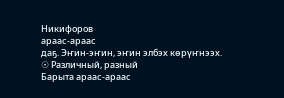Никифоров
араас-араас
даҕ. Эҥин-эҥин, эҥин элбэх көрүҥнээх. ☉ Различный, разный
Барыта араас-араас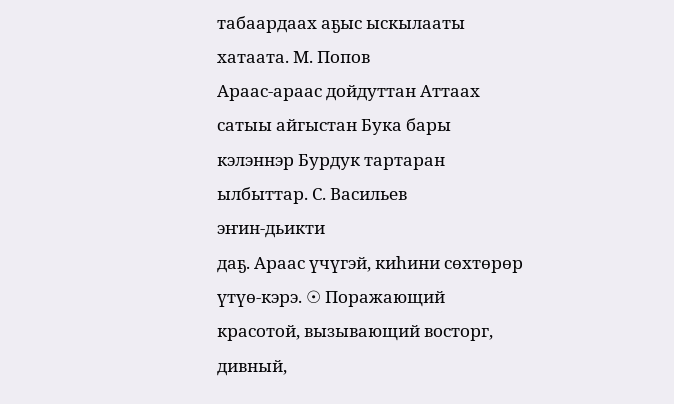табаардаах аҕыс ыскылааты хатаата. М. Попов
Араас-араас дойдуттан Аттаах сатыы айгыстан Бука бары кэлэннэр Бурдук тартаран ылбыттар. С. Васильев
эҥин-дьикти
даҕ. Араас үчүгэй, киһини сөхтөрөр үтүө-кэрэ. ☉ Поражающий красотой, вызывающий восторг, дивный,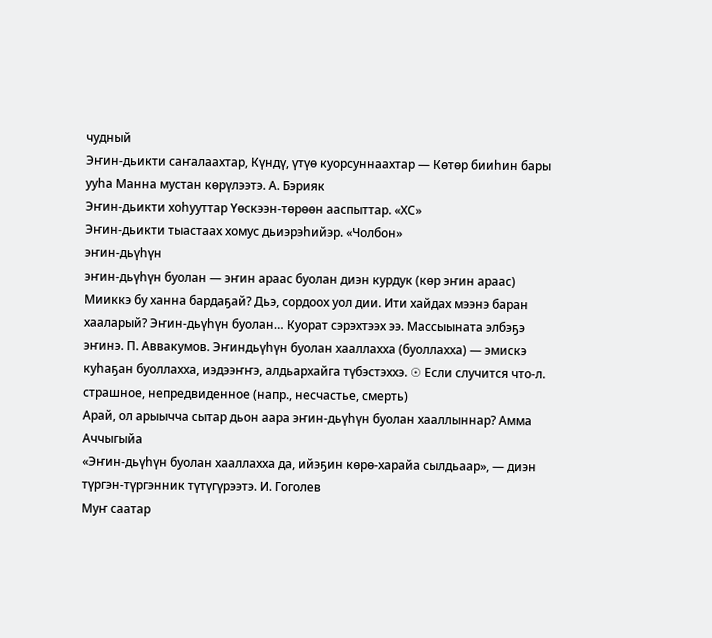чудный
Эҥин-дьикти саҥалаахтар, Күндү, үтүө куорсуннаахтар — Көтөр бииһин бары ууһа Манна мустан көрүлээтэ. А. Бэрияк
Эҥин-дьикти хоһууттар Үөскээн-төрөөн ааспыттар. «ХС»
Эҥин-дьикти тыастаах хомус дьиэрэһийэр. «Чолбон»
эҥин-дьүһүн
эҥин-дьүһүн буолан — эҥин араас буолан диэн курдук (көр эҥин араас)
Мииккэ бу ханна бардаҕай? Дьэ, сордоох уол дии. Ити хайдах мээнэ баран хааларый? Эҥин-дьүһүн буолан… Куорат сэрэхтээх ээ. Массыыната элбэҕэ эҥинэ. П. Аввакумов. Эҥиндьүһүн буолан хааллахха (буоллахха) — эмискэ куһаҕан буоллахха, иэдээҥҥэ, алдьархайга түбэстэххэ. ☉ Если случится что-л. страшное, непредвиденное (напр., несчастье, смерть)
Арай, ол арыычча сытар дьон аара эҥин-дьүһүн буолан хааллыннар? Амма Аччыгыйа
«Эҥин-дьүһүн буолан хааллахха да, ийэҕин көрө-харайа сылдьаар», — диэн түргэн-түргэнник түтүгүрээтэ. И. Гоголев
Муҥ саатар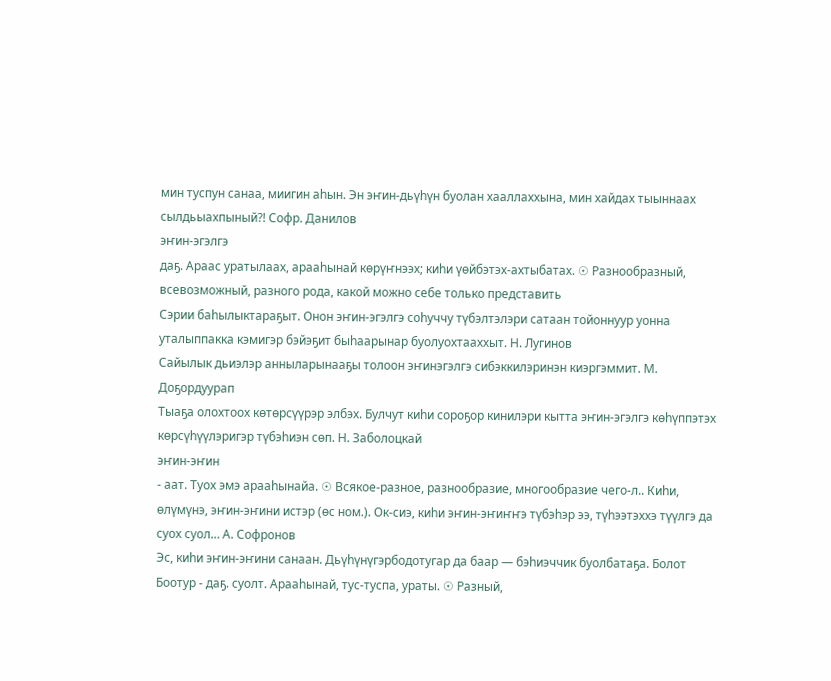мин туспун санаа, миигин аһын. Эн эҥин-дьүһүн буолан хааллаххына, мин хайдах тыыннаах сылдьыахпыный?! Софр. Данилов
эҥин-эгэлгэ
даҕ. Араас уратылаах, арааһынай көрүҥнээх; киһи үөйбэтэх-ахтыбатах. ☉ Разнообразный, всевозможный, разного рода, какой можно себе только представить
Сэрии баһылыктараҕыт. Онон эҥин-эгэлгэ соһуччу түбэлтэлэри сатаан тойоннуур уонна уталыппакка кэмигэр бэйэҕит быһаарынар буолуохтааххыт. Н. Лугинов
Сайылык дьиэлэр анныларынааҕы толоон эҥинэгэлгэ сибэккилэринэн киэргэммит. М. Доҕордуурап
Тыаҕа олохтоох көтөрсүүрэр элбэх. Булчут киһи сороҕор кинилэри кытта эҥин-эгэлгэ көһүппэтэх көрсүһүүлэригэр түбэһиэн сөп. Н. Заболоцкай
эҥин-эҥин
- аат. Туох эмэ арааһынайа. ☉ Всякое-разное, разнообразие, многообразие чего-л.. Киһи, өлүмүнэ, эҥин-эҥини истэр (өс ном.). Ок-сиэ, киһи эҥин-эҥиҥҥэ түбэһэр ээ, түһээтэххэ түүлгэ да суох суол… А. Софронов
Эс, киһи эҥин-эҥини санаан. Дьүһүнүгэрбодотугар да баар — бэһиэччик буолбатаҕа. Болот Боотур - даҕ. суолт. Арааһынай, тус-туспа, ураты. ☉ Разный,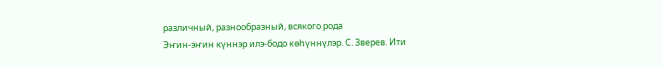различный, разнообразный, всякого рода
Эҥин-эҥин күннэр илэ-бодо көһүннүлэр. С. Зверев. Ити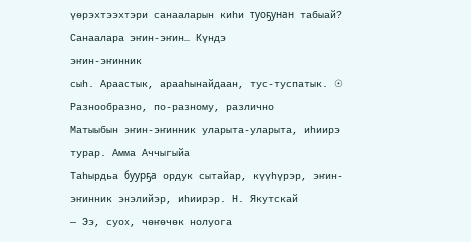үөрэхтээхтэри санааларын киһи туоҕунан табыай? Санаалара эҥин-эҥин… Күндэ
эҥин-эҥинник
сыһ. Араастык, арааһынайдаан, тус-туспатык. ☉ Разнообразно, по-разному, различно
Матыыбын эҥин-эҥинник уларыта-уларыта, иһиирэ турар. Амма Аччыгыйа
Таһырдьа буурҕа ордук сытайар, күүһүрэр, эҥин-эҥинник энэлийэр, иһиирэр. Н. Якутскай
— Ээ, суох, чөҥөчөк нолуога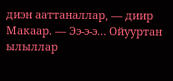диэн ааттаналлар, — диир Макаар. — Ээ-э-э… Ойууртан ылыллар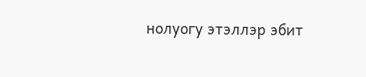нолуогу этэллэр эбит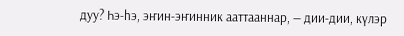дуу? Һэ-һэ, эҥин-эҥинник ааттааннар, — дии-дии, күлэр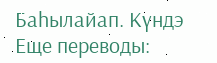Баһылайап. Күндэ
Еще переводы: